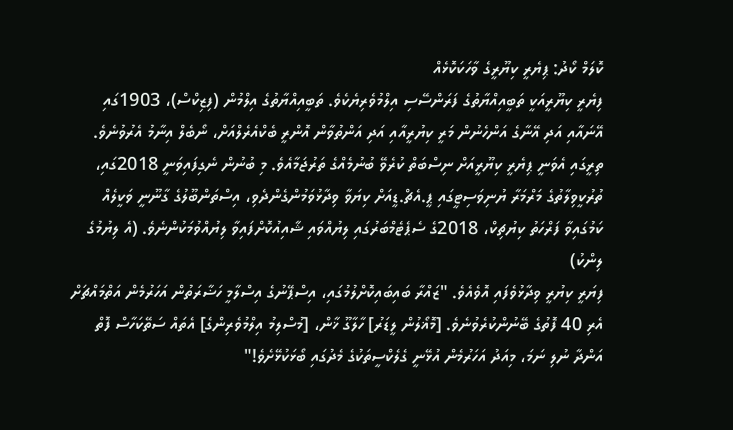ކޮލަމް ކޯދު: ޕިޔެރީ ކިޔޫރީގެ ވާހަކަކޮޅެއް
ފިޔެރީ ކިޔޫރީއަކީ ތަބީއިއްޔާތުގެ ފަރަންސޭސި އިލްމުވެރިޔެކެވެ. ތަބީއިއްޔާތުގެ އިލްމުން (ފިޒިކްސް)، 1903ގައި އޭނައާއި އަދި އޭނާގެ އަންހެނުން މަރީ ކިޔުރީއާއި އަދި އަންތުވާން އޮންރީ ބެކްއެރެލްއަށް، ނޯބެލް އިނާމު އެރުވުނެވެ. ތިރީގައި އެވަނީ ޕިޔެރީ ކިޔޫރީއަށް ނިސްބަތް ކުރެވޭ ބުނުމެއްގެ ތަރުޖަމާއެވެ. މި ބުނުން ނެގިފައިވަނީ 2018ގައި، ތުރުކީވިލާތުގެ މަރްމަރާ ޔުނިވަސިޓީގައި ޕީ.އެޗް.ޑީއަށް ކިޔަވާ ވިދާޅުވަމުންގެންދެވި، އިސްތަންބޫލުގެ ގާނޫނީ ވަކީލެއް ކަމުގައިވާ ފަރްހަތު ކިޔުޗިކް، 2018ގެ ސެޕެޓެމްބަރުގައި ލިޔުއްވައި ޝާއިއުކޮށްފައިވާ ލިޔުއްވުމަކުންނެވެ. (އެ ލިޔުމުގެ ލިންކު)
ފިޔަރީ ކިޔުރީ ވިދާޅުވެފައި އޮވެއެވެ. "ޒައްރާ ބައިބައިކޮށްލުމުގައި، އިސްޕޭނުގެ އިސްލާމީ ހަޟާރަތުން އަހަރުމެން އަތްމައްޗަށް އެރި 40 ފޮތުގެ ބޭނުންކުރެވުނެވެ. [މޮޣޯލުން ލީޑަރު] ހާލާގޫ ޚާން، [މުސްލިމު އިލްމުވެރިންގެ] އެތައް ސަތޭކަހާސް ފޮތް އަންދާ ނުލި ނަމަ، މިއަދު އަހަރުމެން އުޅޭނީ ގެލެކްސީތަކުގެ މެދުގައި ބޯޅަކުޅޭށެވެ!"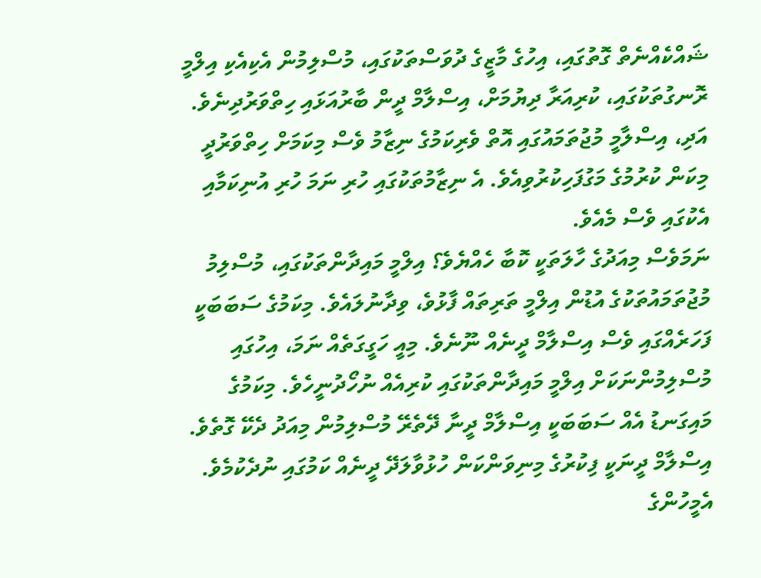ޝައްކެއްނެތް ގޮތުގައި، އިހުގެ މާޒީގެ ދުވަސްތަކުގައި، މުސްލިމުން އެކިއެކި އިލްމީ ރޮނގުތަކުގައި، ކުރިއަރާ ދިޔުމަށް، އިސްލާމް ދީން ބާރުއަޅައި ހިތްވަރުދިނެވެ. އަދި، އިސްލާމީ މުޖުތަމައުގައި އޮތް ވެރިކަމުގެ ނިޒާމު ވެސް މިކަމަށް ހިތްވަރުދީ މިކަން ކުރުމުގެ މަގުފަހިކުރުވިއެވެ. އެ ނިޒާމުތަކުގައި ހުރި ނަމަ ހުރި އުނިކަމާއި އެކުގައި ވެސް މެއެވެ.
ނަމަވެސް މިއަދުގެ ހާލަތަކީ ކޮބާ ހެއްޔެވެ؟ އިލްމީ މައިދާންތަކުގައި، މުސްލިމު މުޖުތަމައުތަކުގެ އުޑުން އިލްމީ ތަރިތައް ފާޅުވެ، ވިދާނުލައެވެ. މިކަމުގެ ސަބަބަކީ ފަހަރެއްގައި ވެސް އިސްލާމް ދީނެއް ނޫނެވެ. މިއީ ހަގީގަތެއް ނަމަ، އިހުގައި މުސްލިމުންނަކަށް އިލްމީ މައިދާންތަކުގައި ކުރިއެއް ނުހޯދުނީހެވެ. މިކަމުގެ މައިގަނޑު އެއް ސަބަބަކީ އިސްލާމް ދީނާ ދޭތެރޭ މުސްލިމުން މިއަދު ދެކޭ ގޮތެވެ. އިސްލާމް ދީނަކީ ފިކުރުގެ މިނިވަންކަން ހުޅުވާލަދޭ ދީނެއް ކަމުގައި ނުދެކުމެވެ. އެމީހުންގެ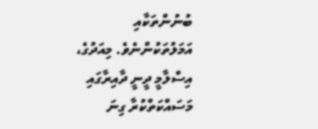ބުނުންތަކާއި އަމަލުތަކުންނެވެ. މިއަދުގެ، އިސްލާމީ ދީނީ ދާއިރާގައި މަސައްކަތްކުރާ ގިނަ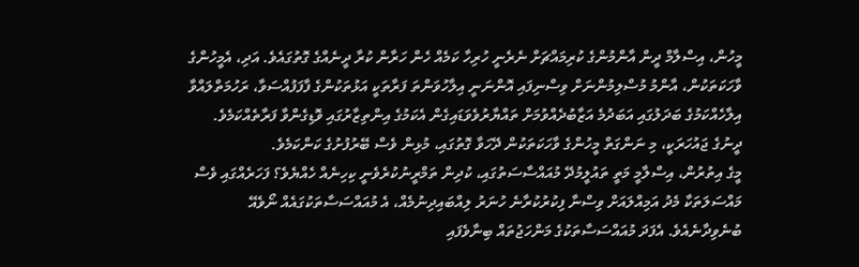މީހުން، އިސްލާމް ދީން އާންމުންގެ ކުރިމައްޗަށް ނެރެނީ ހުރިހާ ކަމެއް ހެން ހަރާން ކުރާ ދީނެއްގެ ގޮތުގައެވެ. އަދި، އެމީހުންގެ ވާހަކަތަކުން، އާންމު މުސްލިމުންނަށް ވިސްނިފައި އޮންނަނީ އިލާހުވަންތަ ފަރާތަކީ އަޅުތަކުންގެ ފާފަފުއްސަވާ، ރަހުމަތްލައްވާ އިލާހެއްކަމުގެ ބަދަލުގައި އަބަދުމެ އަޒާބުދެއްވުމަށް ތައްޔާރުވެވަޑައިގެން އެކަމުގެ އިންތިޒާރުގައި ވޮޑިގެންވާ ފަރާތެއްކަމެވެ. ދީނުގެ ޖައުހަރަކީ، މި ނަންގަތް މީހުންގެ ވާހަކަތަކުން ދޭހަވާ ގޮތުގައި، މުޅިން ވެސް ބޭރުފުށުގެ ކަންކަމެވެ.
މީގެ އިތުރުން، އިސްލާމީ މަތީ ތައުލީމުދޭ މުއައްސާސަތުގައި، ކުދިން ތަމްރީނުކުރެވެނީ ކިހިނެއް ހެއްޔެވެ؟ ފަހަރެއްގައި ވެސް މައްސަލަތަކާ މެދު އަމިއްލައަށް ވިސްނާ ފިކުރުކުރާނެ ހުނަރު ލިއްބައިދިނުމެއް، އެ މުއައްސަސާތަކުގައެއް ނޯވެއޭ ބުނެވިދާނެއެވެ. އެފަދަ މުއައްސަސާތަކުގެ މަންހަޖުތައް ބިނާވެފައި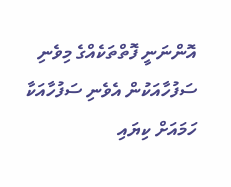އޮންނަނީ ފޮތްތަކެއްގެ މިވެނި ސަފުހާއަކުން އެވެނި ސަފުހާއަކާ ހަމައަށް ކިޔައި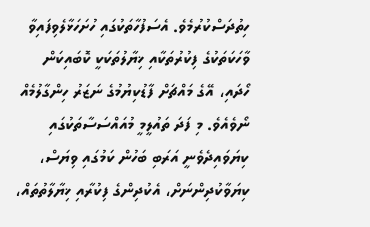ހިތުދަސްކުރުމެވެ. އެސަފުހާތަކުގައި ހުށަހަޅާލެވިފައިވާ ވާހަކަތަކުގެ ފިކުރުތަކާއި ޚިޔާލުތަކަކީ ކޮބައިކަން ހޯދައި، އޭގެ މައްޗަށް ފާޑުކިޔުމުގެ ނަޒަރު ހިންގާލުމެއް ނޯވެއެވެ. މި ފަދަ ތައުލީމީ މުއައްސަސާތަކުގައި ކިޔަވައިދެވެނީ އަރަބި ބަހުން ކަމުގައި ވިޔަސް، ކިޔަވާކުދިންނަށް، އެކުދިންގެ ފިކުރާއި ޚިޔާލާތުތައް،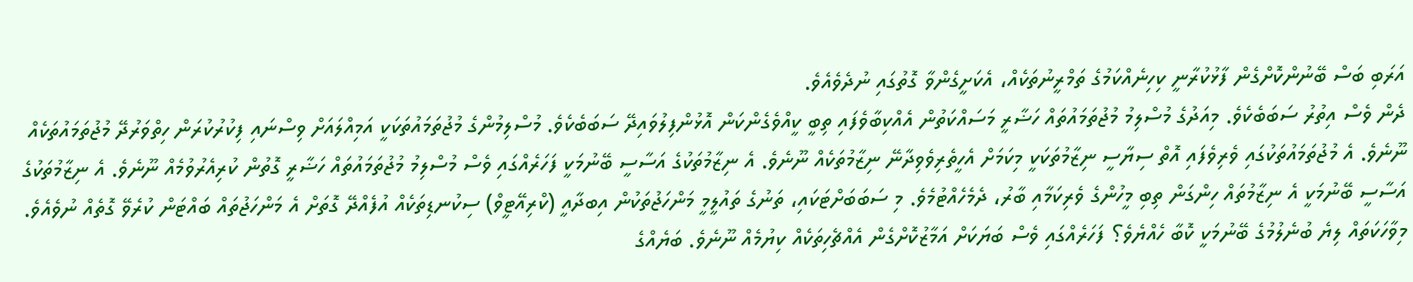އަރަބި ބަސް ބޭނުންކޮށްގެން ފާޅުކުރާނީ ކިހިނެއްކަމުގެ ތަމްރީނުތަކެއް، އެކަށީގެންވާ ގޮތުގައި ނުދެވެއެވެ.
ދެން ވެސް އިތުރު ސަބަބެކެވެ. މިއަދުގެ މުސްލިމު މުޖުތަމައުތައް ހަޟާރީ މަސައްކަތުން އެއްކިބާވެފައި ތިބީ ކީއްވެގެންކަން އޮޅުންފިލުވައިދޭ ސަބަބެކެވެ. މުސްލިމުންގެ މުޖުތަމައުތަކަކީ އަމިއްލައަށް ވިސްނައި ފިކުރުކުރަން ހިތްވަރުދޭ މުޖުތަމައުތަކެއް ނޫނެވެ. އެ މުޖުތަމައުތަކުގައި ވެރިވެފައި އޮތް ސިޔާސީ ނިޒާމުތަކަކީ މިކަމަށް އެހީތެރިވެވިދާނޭ ނިޒާމުތަކެއް ނޫނެވެ. އެ ނިޒާމުތަކުގެ އަސާސީ ބޭނުމަކީ ފަހަރެއްގައި ވެސް މުސްލިމު މުޖުތަމައުތައް ހަޟާރީ ގޮތުން ކުރިއެރުވުމެއް ނޫނެވެ. އެ ނިޒާމުތަކުގެ އަސާސީ ބޭނުމަކީ އެ ނިޒާމުތައް ހިންގަން ތިބި މީހުންގެ ވެރިކަމާއި ބާރު، ދެމެހެއްޓުމެވެ. މި ސަބަބަށްޓަކައި، ތަނުގެ ތައުލީމީ މަންހަޖުތަކުން އިބދާއީ (ކްރިއޭޓީވް) ސިކުނޑިތަކެއް އުފެއްދޭ ގޮތަށް އެ މަންހަޖުތައް ބައްޓަން ކުރެވޭ ގޮތެއް ނުވެއެވެ.
މިވާހަކަތައް ލިޔެ ބުނެލުމުގެ ބޭނުމަކީ ކޮބާ ހެއްޔެވެ؟ ފަހަރެއްގައި ވެސް ބަޔަކަށް އަމާޒުކޮށްގެން އެއްޗެހިތަކެއް ކިޔުމެއް ނޫނެވެ. ބަޔެއްގެ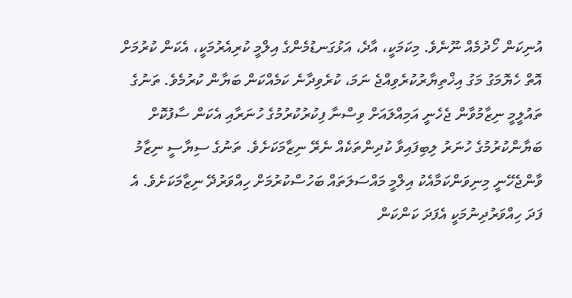އުނިކަން ހޯދުމެއް ނޫނެވެ. މިކަމަކީ، އާދެ، އަޅުގަނޑުމެންގެ އިލްމީ ކުރިއެރުމަކީ، އެކަން ކުރުމަށް އޮތް ހެޔޮމަގު މަގު އިޚްތިޔާރުކުރެވިއްޖެ ނަމަ، ކުރެވިދާނެ ކަމެއްކަން ބަޔާން ކުރުމެވެ. ތަނުގެ ތައުލީމީ ނިޒާމުވާން ޖެހެނީ އަމިއްލައަށް ވިސްނާ ފިކުރުކުރުމުގެ ހުނަރާއި އެކަން ސާފުކޮށް ބަޔާންކުރުމުގެ ހުނަރު ލިބިފައިވާ ކުދިންތަކެއް ނެރޭ ނިޒާމަކަށެވެ. ތަނުގެ ސިޔާސީ ނިޒާމު ވާންޖެހޭނީ މިނިވަންކަމާއެކު އިލްމީ މައްސަލަތައް ބަހުސްކުރުމަށް ހިއްވަރުދޭ ނިޒާމަކަށެވެ. އެ ފަދަ ހިއްވަރުދިނުމަކީ އެފަދަ ކަންކަން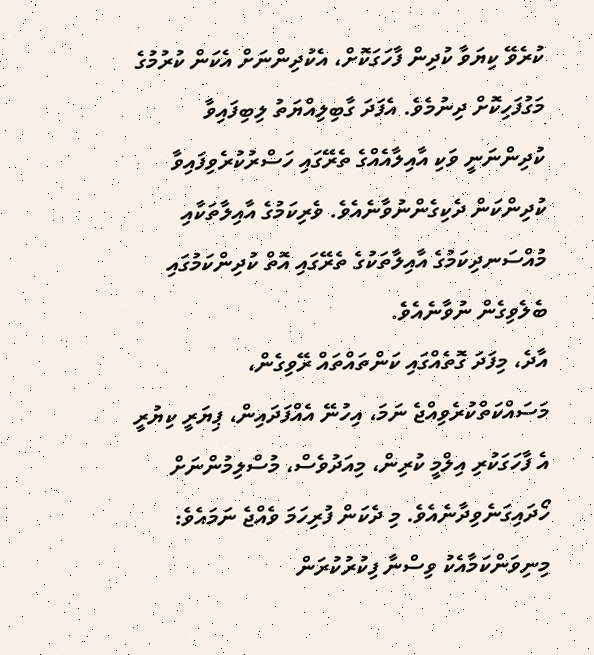ކުރެވޭ ކިޔަވާ ކުދިން ފާހަގަކޮށް، އެކުދިންނަށް އެކަން ކުރުމުގެ މަގުފަހިކޮށް ދިނުމެވެ. އެފަދަ ގާބިލިއްޔަތު ލިބިފައިވާ ކުދިންނަނީ ވަކި އާއިލާއެއްގެ ތެރޭގައި ހަސްރުކުރެވިފައިވާ ކުދިންކަން ދެކިގެންނުވާނެއެވެ. ވެރިކަމުގެ އާއިލާތަކާއި މުއްސަނދިކަމުގެ އާއިލާތަކުގެ ތެރޭގައި އޮތް ކުދިންކަމުގައި ބެލެވިގެން ނުވާނެއެވެ.
އާދެ، މިފަދަ ގޮތެއްގައި ކަންތައްތައް ރޭވިގެން، މަސައްކަތްކުރެވިއްޖެ ނަމަ، އިހުނޭ އެއްފަދައިން، ޕިޔަރީ ކިޔުރީ އެ ފާހަގަކުރި އިލްމީ ކުރިން، މިއަދުވެސް، މުސްލިމުންނަށް ހޯދައިގަނެވިދާނެއެވެ. މި ދެކަން ފުރިހަމަ ވެއްޖެ ނަމައެވެ: މިނިވަންކަމާއެކު ވިސްނާ ފިކުރުކުރަން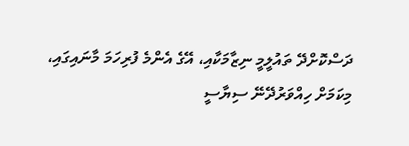ދަސްކޮށްދޭ ތައުލީމީ ނިޒާމަކާއި، އޭގެ އެންމެ ފުރިހަމަ މާނައިގައި، މިކަމަށް ހިއްވަރުދޭނޭ ސިޔާސީ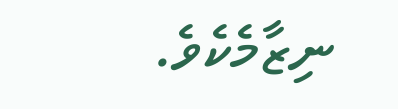ނިޒާމެކެވެ.